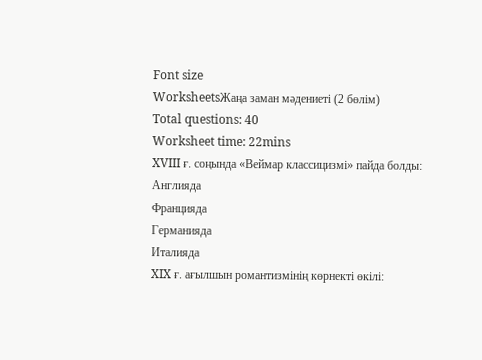Font size
WorksheetsЖаңа заман мәдениеті (2 бөлім)
Total questions: 40
Worksheet time: 22mins
XVIII ғ. соңында «Веймар классицизмі» пайда болды:
Англияда
Францияда
Германияда
Италияда
XIX ғ. ағылшын романтизмінің көрнекті өкілі: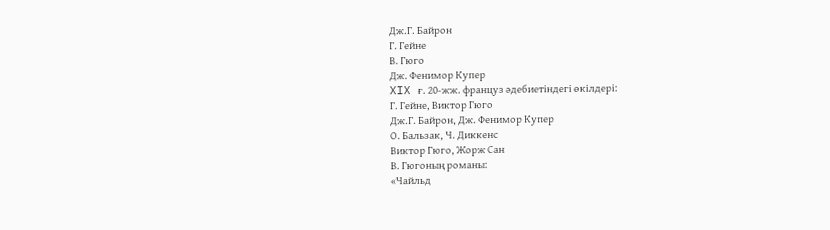Дж.Г. Байрон
Г. Гейне
В. Гюго
Дж. Фенимор Купер
XIX ғ. 20-жж. француз әдебиетіндегі өкілдері:
Г. Гейне, Виктор Гюго
Дж.Г. Байрон, Дж. Фенимор Купер
О. Бальзак, Ч. Диккенс
Виктор Гюго, Жорж Сан
В. Гюгоның романы:
«Чайльд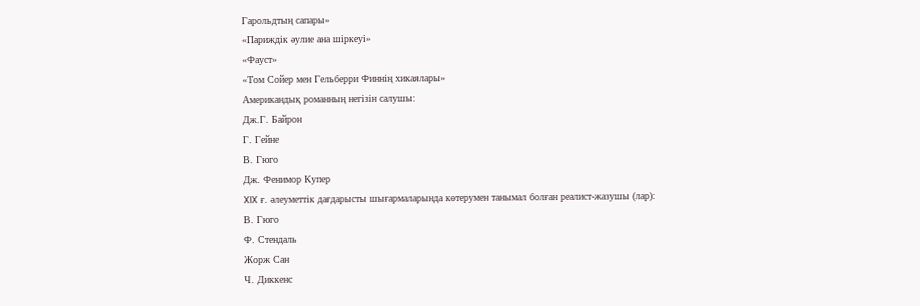Гарольдтың сапары»
«Париждік әулие ана шіркеуі»
«Фауст»
«Том Сойер мен Гельберри Финнің хикаялары»
Американдық романның негізін салушы:
Дж.Г. Байрон
Г. Гейне
В. Гюго
Дж. Фенимор Купер
XIX ғ. әлеуметтік дағдарысты шығармаларында көтерумен танымал болған реалист-жазушы (лар):
В. Гюго
Ф. Стендаль
Жорж Сан
Ч. Диккенс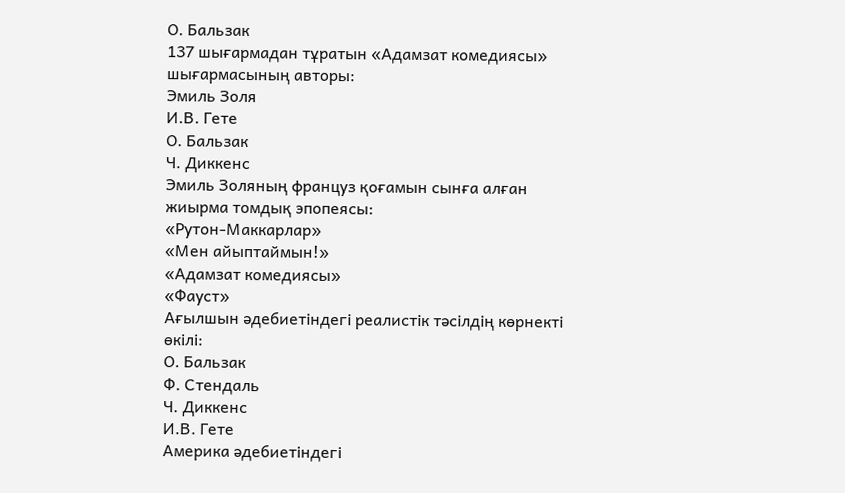О. Бальзак
137 шығармадан тұратын «Адамзат комедиясы» шығармасының авторы:
Эмиль Золя
И.В. Гете
О. Бальзак
Ч. Диккенс
Эмиль Золяның француз қоғамын сынға алған жиырма томдық эпопеясы:
«Рутон-Маккарлар»
«Мен айыптаймын!»
«Адамзат комедиясы»
«Фауст»
Ағылшын әдебиетіндегі реалистік тәсілдің көрнекті өкілі:
О. Бальзак
Ф. Стендаль
Ч. Диккенс
И.В. Гете
Америка әдебиетіндегі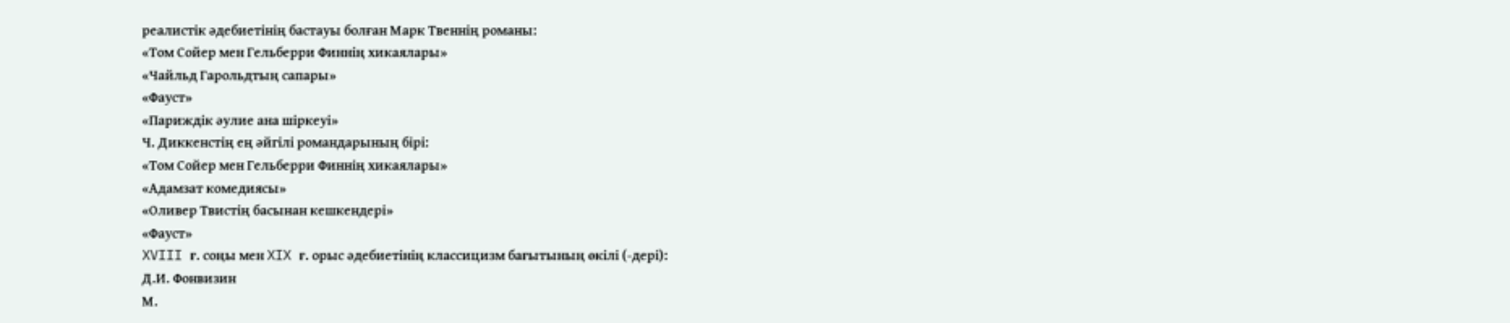реалистік әдебиетінің бастауы болған Марк Твеннің романы:
«Том Сойер мен Гельберри Финнің хикаялары»
«Чайльд Гарольдтың сапары»
«Фауст»
«Париждік әулие ана шіркеуі»
Ч. Диккенстің ең әйгілі романдарының бірі:
«Том Сойер мен Гельберри Финнің хикаялары»
«Адамзат комедиясы»
«Оливер Твистің басынан кешкендері»
«Фауст»
XVIII ғ. соңы мен XIX ғ. орыс әдебиетінің классицизм бағытының өкілі (-дері):
Д.И. Фонвизин
М.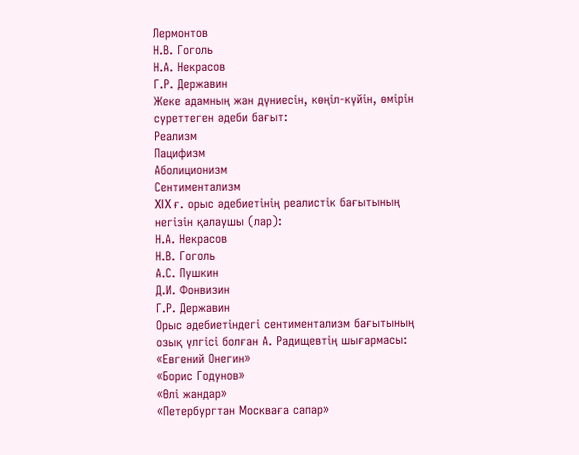Лермонтов
Н.В. Гоголь
Н.А. Некрасов
Г.Р. Державин
Жеке адамның жан дүниесін, көңіл-күйін, өмірін суреттеген әдеби бағыт:
Реализм
Пацифизм
Аболиционизм
Сентиментализм
XIX ғ. орыс әдебиетінің реалистік бағытының негізін қалаушы (лар):
Н.А. Некрасов
Н.В. Гоголь
А.С. Пушкин
Д.И. Фонвизин
Г.Р. Державин
Орыс әдебиетіндегі сентиментализм бағытының озық үлгісі болған А. Радищевтің шығармасы:
«Евгений Онегин»
«Борис Годунов»
«Өлі жандар»
«Петербургтан Москваға сапар»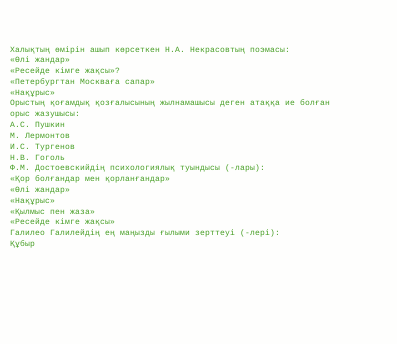Халықтың өмірін ашып көрсеткен Н.А. Некрасовтың поэмасы:
«Өлі жандар»
«Ресейде кімге жақсы»?
«Петербургтан Москваға сапар»
«Нақұрыс»
Орыстың қоғамдық қозғалысының жылнамашысы деген атаққа ие болған орыс жазушысы:
А.С. Пушкин
М. Лермонтов
И.С. Тургенов
Н.В. Гоголь
Ф.М. Достоевскийдің психологиялық туындысы (-лары):
«Қор болғандар мен қорланғандар»
«Өлі жандар»
«Нақұрыс»
«Қылмыс пен жаза»
«Ресейде кімге жақсы»
Галилео Галилейдің ең маңызды ғылыми зерттеуі (-лері):
Құбыр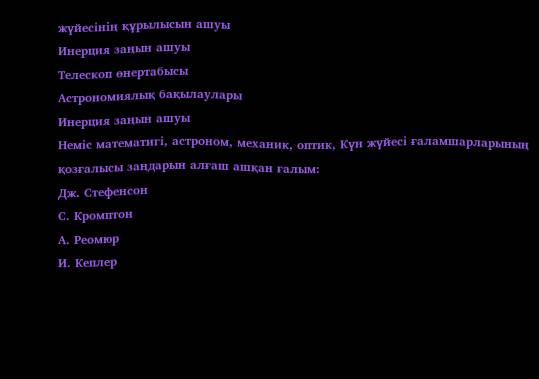жүйесінің құрылысын ашуы
Инерция заңын ашуы
Телескоп өнертабысы
Астрономиялық бақылаулары
Инерция заңын ашуы
Неміс математигі, астроном, механик, оптик, Күн жүйесі ғаламшарларының қозғалысы заңдарын алғаш ашқан ғалым:
Дж. Стефенсон
С. Кромптон
А. Реомюр
И. Кеплер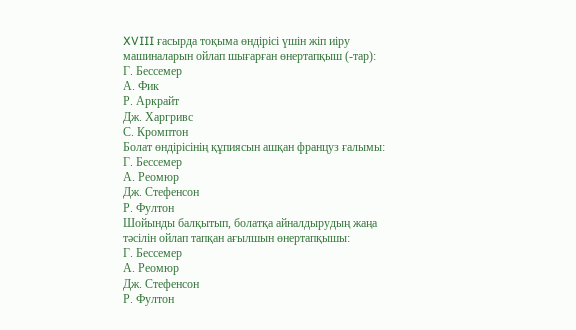XVIII ғасырда тоқыма өндірісі үшін жіп иіру машиналарын ойлап шығарған өнертапқыш (-тар):
Г. Бессемер
А. Фик
Р. Аркрайт
Дж. Харгривс
С. Кромптон
Болат өндірісінің құпиясын ашқан француз ғалымы:
Г. Бессемер
А. Реомюр
Дж. Стефенсон
Р. Фултон
Шойынды балқытып, болатқа айналдырудың жаңа тәсілін ойлап тапқан ағылшын өнертапқышы:
Г. Бессемер
А. Реомюр
Дж. Стефенсон
Р. Фултон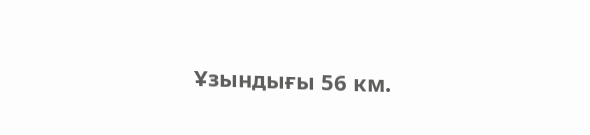Ұзындығы 56 км.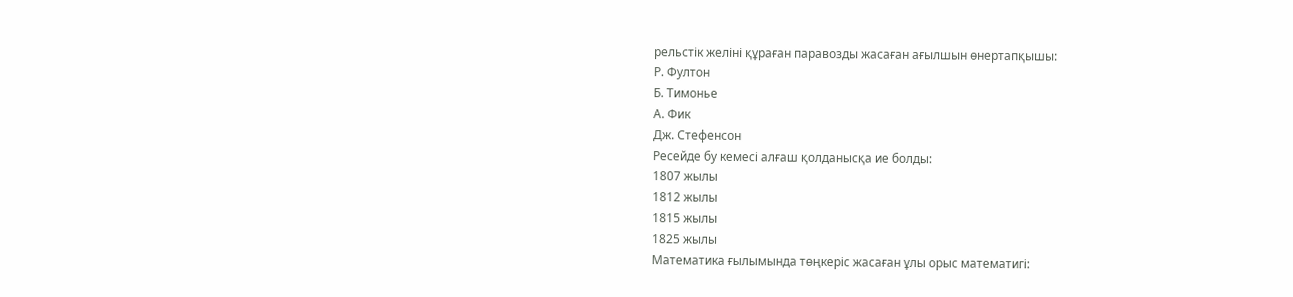рельстік желіні құраған паравозды жасаған ағылшын өнертапқышы:
Р. Фултон
Б. Тимонье
А. Фик
Дж. Стефенсон
Ресейде бу кемесі алғаш қолданысқа ие болды:
1807 жылы
1812 жылы
1815 жылы
1825 жылы
Математика ғылымында төңкеріс жасаған ұлы орыс математигі: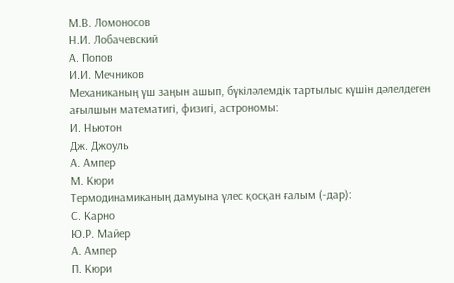М.В. Ломоносов
Н.И. Лобачевский
А. Попов
И.И. Мечников
Механиканың үш заңын ашып, бүкіләлемдік тартылыс күшін дәлелдеген ағылшын математигі, физигі, астрономы:
И. Ньютон
Дж. Джоуль
А. Ампер
М. Кюри
Термодинамиканың дамуына үлес қосқан ғалым (-дар):
С. Карно
Ю.Р. Майер
А. Ампер
П. Кюри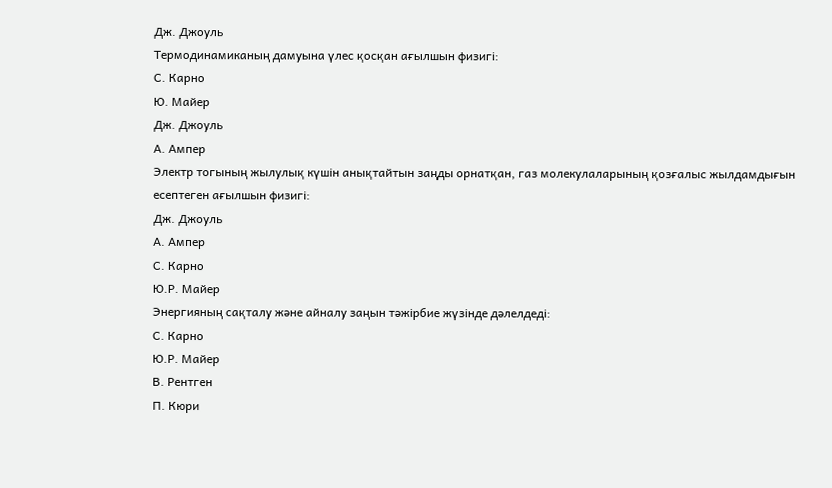Дж. Джоуль
Термодинамиканың дамуына үлес қосқан ағылшын физигі:
С. Карно
Ю. Майер
Дж. Джоуль
А. Ампер
Электр тогының жылулық күшін анықтайтын заңды орнатқан, газ молекулаларының қозғалыс жылдамдығын есептеген ағылшын физигі:
Дж. Джоуль
А. Ампер
С. Карно
Ю.Р. Майер
Энергияның сақталу және айналу заңын тәжірбие жүзінде дәлелдеді:
С. Карно
Ю.Р. Майер
В. Рентген
П. Кюри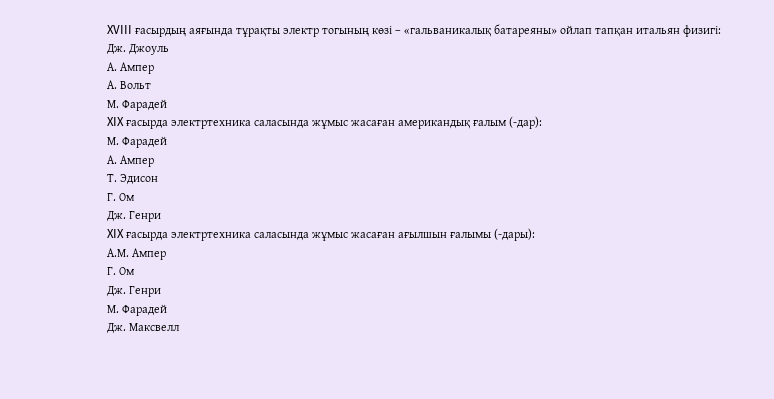XVIII ғасырдың аяғында тұрақты электр тогының көзі – «гальваникалық батареяны» ойлап тапқан итальян физигі:
Дж. Джоуль
А. Ампер
А. Вольт
М. Фарадей
XIX ғасырда электртехника саласында жұмыс жасаған американдық ғалым (-дар):
М. Фарадей
А. Ампер
Т. Эдисон
Г. Ом
Дж. Генри
XIX ғасырда электртехника саласында жұмыс жасаған ағылшын ғалымы (-дары):
А.М. Ампер
Г. Ом
Дж. Генри
М. Фарадей
Дж. Максвелл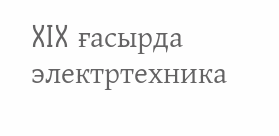XIX ғасырда электртехника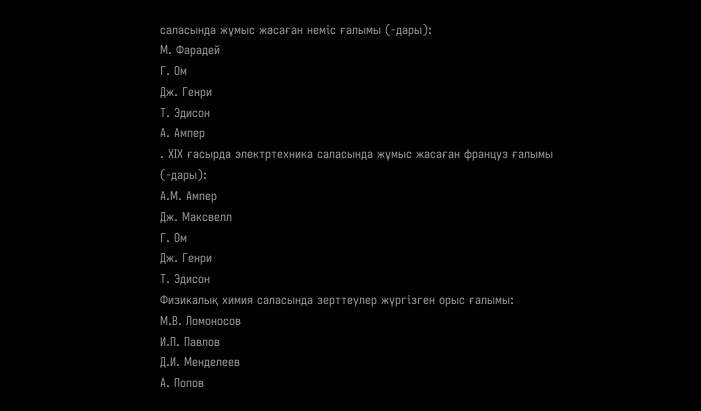саласында жұмыс жасаған неміс ғалымы (-дары):
М. Фарадей
Г. Ом
Дж. Генри
Т. Эдисон
А. Ампер
. XIX ғасырда электртехника саласында жұмыс жасаған француз ғалымы (-дары):
А.М. Ампер
Дж. Максвелл
Г. Ом
Дж. Генри
Т. Эдисон
Физикалық химия саласында зерттеулер жүргізген орыс ғалымы:
М.В. Ломоносов
И.П. Павлов
Д.И. Менделеев
А. Попов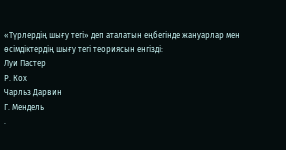«Түрлердің шығу тегі» деп аталатын еңбегінде жануарлар мен өсімдіктердің шығу тегі теориясын енгізді:
Луи Пастер
Р. Кох
Чарльз Дарвин
Г. Мендель
.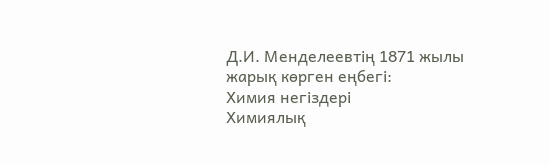Д.И. Менделеевтің 1871 жылы жарық көрген еңбегі:
Химия негіздері
Химиялық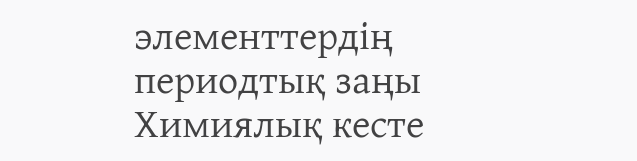элементтердің периодтық заңы
Химиялық кесте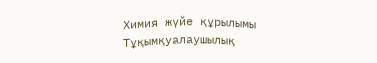Химия жүйе құрылымы
Тұқымқуалаушылық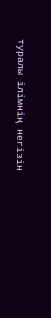туралы ілімнің негізін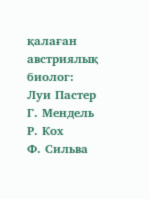қалаған австриялық биолог:
Луи Пастер
Г. Мендель
Р. Кох
Ф. Сильва